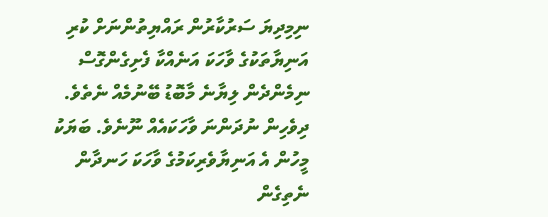ނިމިދިޔަ ސަރުކާރުން ރައްޔިތުންނަށް ކުރި އަނިޔާތަކުގެ ވާހަކަ އަނެއްކާ ފެށިގެންގޮސް ނިމެންދެން ލިޔާނެ މާބޮޑު ބޭނުމެއް ނެތެވެ. ދިވެހިން ނުދަންނަ ވާހަކައެއް ނޫނެވެ. ބަޔަކު މީހުން އެ އަނިޔާވެރިކަމުގެ ވާހަކަ ހަނދާން ނެތިގެން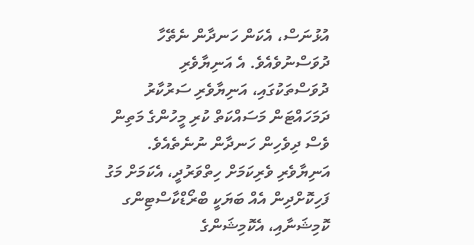އުޅުނަސް، އެކަން ހަނދާން ނެތޭހާ ދުވަސްނުވެއެވެ. އެ އަނިޔާވެރި ދުވަސްތަކުގައި، އަނިޔާވެރި ސަރުކާރު ދަމަހައްޓަން މަސައްކަތް ކުރި މީހުންގެ މަތިން ވެސް ދިވެހިން ހަނދާން ނުނެތެއެވެ. އަނިޔާވެރި ވެރިކަމަށް ހިތްވަރުދީ، އެކަމަށް މަގު ފަހިކޮށްދިން އެއް ބަޔަކީ ބްރޯޑްކާސްޓިންގ ކޮމިޝަނާއި، އެކޮމިޝަންގެ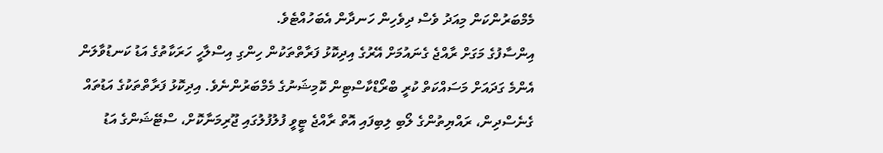މެމްބަރުންކަން މިއަދު ވެސް ދިވެހިން ހަނދާން އެބަހުއްޓެވެ.
އިންސާފުގެ މަގަށް ރާއްޖެ ގެނައުމަށް އޭރުގެ އިދިކޮޅު ފަރާތްތަކުން ހިންގި އިސްލާހީ ހަރަކާތުގެ އަޑު ކަނޑުވާލަން އެންމެ ގަދައަށް މަސައްކަތް ކުރީ ބްރޯޑްކާސްޓިން ކޮމިޝަނުގެ މެމްބަރުންނެވެ. އިދިކޮޅު ފަރާތްތަކުގެ އަޑުތައް ގެނެސްދިން، ރައްޔިތުންގެ ލޯބި ލިބިފައި އޮތް ރާއްޖެ ޓީވީ ފުލުފުލުގައި ޖޫރިމަނާކޮށް، ސްޓޭޝަންގެ އަޑު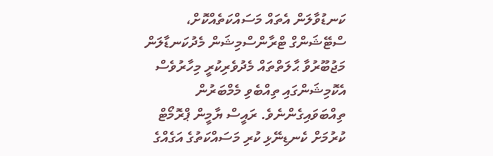ކަނޑުވާލަން އެތައް މަސައްކަތެއްކޮށް، ސްޓޭޝަންގް ޓްރާންސްމިޝަން މެދުކަނޑާލަން މަޖުބޫރުވާ ޙާލަތްތައް މެދުވެރިކުރީ މިހާރުވެސް އެކޮމިޝަންގައި ތިއްބެވި މެމްބަރުން ތިއްބަވައިގެންނެވެ. ރައީސް ޔާމީން ޕްރޮމޯޓް ކުރުމަށް ކެނޑިނޭޅި ކުރި މަސައްކަތުގެ އަގެއްގެ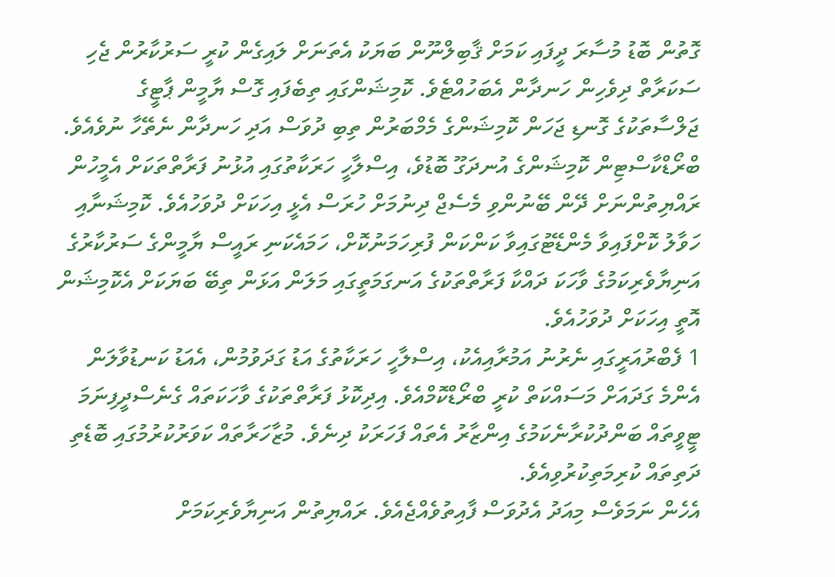ގޮތުން ބޮޑު މުސާރަ ދީފައި ކަމަށް ޤާބިލްނޫން ބަޔަކު އެތަނަށް ލައިގެން ކުރީ ސަރުކާރުން ޖެހި ސަކަރާތް ދިވެހިން ހަނދާން އެބަހުއްޓެވެ. ކޮމިޝަންގައި ތިބެފައި ގޮސް ޔާމީން ޕާޓީގެ ޖަލްސާތަކުގެ ގޮނޑި ޖަހަން ކޮމިޝަންގެ މެމްބަރުން ތިބި ދުވަސް އަދި ހަނދާން ނެތޭހާ ނުވެއެވެ.
ބްރޯޑްކާސްޓިން ކޮމިޝަންގެ އުނދަގޫ ބޮޑުވެ، އިސްލާހީ ހަރަކާތުގައި އުޅުނު ފަރާތްތަކަށް އެމީހުން ރައްޔިތުންނަށް ދޭން ބޭނުންވި މެސެޖް ދިނުމަށް ހުރަސް އެޅީ އިހަކަށް ދުވަހުއެވެ. ކޮމިޝަނާއި ހަވާލު ކޮށްފައިވާ މެންޑޭޓުގައިވާ ކަންކަން ފުރިހަމަނުކޮށް، ހަމައެކަނި ރައީސް ޔާމީންގެ ސަރުކާރުގެ އަނިޔާވެރިކަމުގެ ވާހަކަ ދައްކާ ފަރާތްތަކުގެ އަނގަމަތީގައި މަލަން އަޅަން ތިބޭ ބަޔަކަށް އެކޮމިޝަން އޮތީ އިހަކަށް ދުވަހުއެވެ.
1 ފެބްރުއަރީގައި ނެރުނު އަމުރާއިއެކު، އިސްލާހީ ހަރަކާތުގެ އަޑު ގަދަވުމުން، އެއަޑު ކަނޑުވާލަން އެންމެ ގަދައަށް މަސައްކަތް ކުރީ ބްރޯޑްކޮމްއެވެ. އިދިކޮޅު ފަރާތްތަކުގެ ވާހަކަތައް ގެނެސްދީފިނަމަ ޓީވީތައް ބަންދުކުރާނެކަމުގެ އިންޒާރު އެތައް ފަހަރަކު ދިނެވެ. މުޒާހަރާތައް ކަވަރުކުރުމުގައި ބޮޑެތި ދަތިތައް ކުރިމަތިކުރުވިއެވެ.
އެހެން ނަމަވެސް މިއަދު އެދުވަސް ފާއިތުވެއްޖެއެވެ. ރައްޔިތުން އަނިޔާވެރިކަމަށް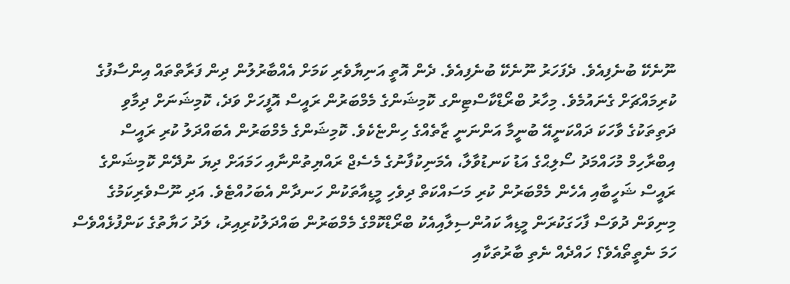ނޫނެކޭ ބުނެފިއެވެ. ދެފަހަރު ނޫނެކޭ ބުނެފިއެވެ. ދެން އޮތީ އަނިޔާވެރި ކަމަށް އެއްބާރުލުން ދިން ފަރާތްތައް އިންސާފުގެ ކުރިމައްޗަށް ގެނައުމެވެ. މިހާރު ބްރޯޑްކާސްޓިންގ ކޮމިޝަންގެ މެމްބަރުން ރައީސް އޮފީހަށް ވަދެ، ކޮމިޝަނަށް ދިމާވި ދަތިތަކުގެ ވާހަކަ ދައްކަނީއޭ ބުނީމާ އަންނަނީ ޒާތެއްގެ ހިންޏެކެވެ. ކޮމިޝަންގެ މެމްބަރުން އެބައްދަލު ކުރި ރައީސް އިބްރާހިމް މުހައްމަދު ސޯލިޙްގެ އަޑު ކަނޑުވާލާ، އެމަނިކުފާނުގެ މެސެޖް ރައްޔިތުންނާއި ހަމައަށް ދިޔަ ނުދޭން ކޮމިޝަންގެ ރައީސް ޝަހީބާއި އެހެން މެމްބަރުން ކުރި މަސައްކަތް ދިވެހި މީޑިއާތަކުން ހަނދާން އެބަހުއްޓެވެ. އަދި ނޫސްވެރިކަމުގެ މިނިވަން ދުވަސް ފާހަގަކުރަން މީޑިއާ ކައުންސިލާއިއެކު ބްރޯޑްކޮމްގެ މެމްބަރުން ބައްދަލުކުރިއިރު، ލަދު ހަޔާތުގެ ކަންފުޅެއްވެސް ހަމަ ނެތީތޯއެވެ؟ ހައްދެއް ނެތި ބާރުތަކާއި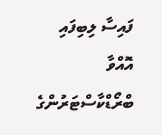ފައިސާ ލިބިފައި އޮއްވާ ބްރޯޑްކާސްޓަރުންގެ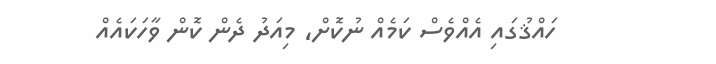ހައްޤުގައި އެއްވެސް ކަމެއް ނުކޮށް، މިއަދު ދެން ކޮން ވާހަކައެއް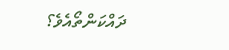ދައްކަންތޯއެވެ؟